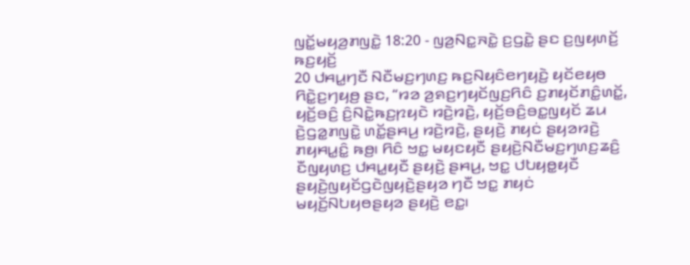ꤜꤢꤩ꤭ꤗꤟꤤ꤬ꤊꤜꤢꤧ꤭ 18:20 - ꤜꤤ꤬ꤡꤢ꤭ꤏꤢꤧ꤭ ꤢ꤬ꤞꤢꤧ꤭ ꤔꤢ ꤢ꤬ꤜꤟꤛꤢꤩ꤬ ꤒꤢ꤬ꤟꤢꤩ꤬
20 ꤓꤌꤣ꤭ꤚꤢꤪ ꤡꤢꤪꤗꤢ꤬ꤚꤛꤢ꤬ ꤒꤢ꤬ꤡꤟꤢꤨꤕꤚꤟꤢꤧ꤬ ꤟꤢꤩꤕꤟꤥ ꤖꤢꤧ꤭ꤢ꤬ꤚꤟꤥ꤬ ꤔꤢ, “ꤙꤤ ꤤ꤬ꤎꤢ꤬ꤚꤟꤢꤩꤜꤢ꤬ꤖꤢꤨ ꤢ꤬ꤊꤟꤢꤩꤊꤢꤨ꤭ꤛꤢꤩ꤭, ꤟꤢꤩ꤬ꤋꤢꤨ꤬ ꤢꤨ꤬ꤡꤢꤧ꤭ꤒꤢ꤬ꤐꤟꤢꤧ ꤙꤢꤧ꤬ꤙꤢꤧ꤬, ꤟꤢꤩ꤬ꤋꤢꤨ꤬ꤋꤢ꤭ꤜꤟꤢꤩ ꤘꤣ ꤢꤧ꤬ꤞꤤ꤭ꤊꤜꤢꤧ꤭ ꤛꤢꤩ꤭ꤔꤌꤣ꤬ ꤙꤢꤧ꤬ꤙꤢꤧ꤬, ꤔꤟꤢꤧ꤬ ꤊꤟꤢꤦ ꤔꤟꤤꤙꤢꤧ꤬ ꤊꤟꤌꤣ꤭ꤢꤨ꤭ ꤒꤥ꤬꤯ ꤖꤢꤨ ꤠꤢ꤭ ꤗꤟꤢꤟꤢꤪ ꤔꤟꤢꤧ꤬ꤡꤢꤪꤗꤢ꤬ꤚꤛꤢ꤬ꤘꤢꤨ꤬ ꤢꤪꤜꤟꤛꤢ꤬ ꤓꤌꤣ꤭ꤟꤢꤪ ꤔꤟꤢꤧ꤬ ꤔꤌꤣ꤬, ꤠꤢ꤭ ꤓꤝꤟꤥ꤭ꤟꤢꤪ ꤔꤟꤢꤧ꤬ꤜꤟꤢꤩꤞꤢꤧꤜꤟꤢꤧ꤬ꤔꤟꤤ ꤚꤢꤪ ꤠꤢ꤭ ꤊꤟꤢꤦ ꤗꤟꤢꤩ꤬ꤡꤝꤟꤥꤔꤟꤤ ꤔꤟꤢꤧ꤬ ꤕꤢ꤭꤯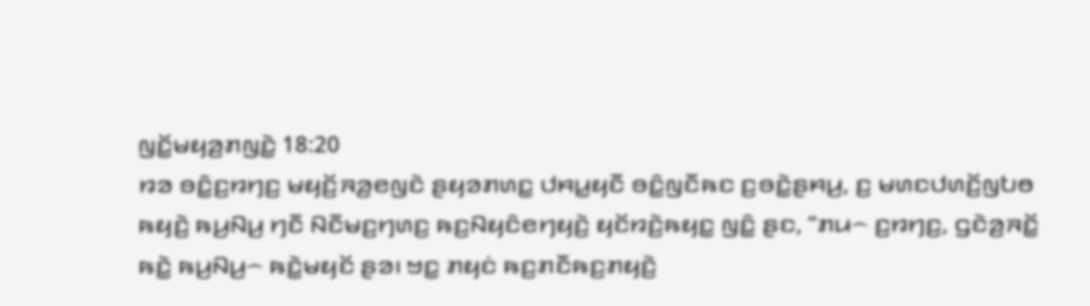ꤜꤢꤩ꤭ꤗꤟꤤ꤬ꤊꤜꤢꤧ꤭ 18:20
ꤙꤤ ꤋꤢꤨ꤭ꤢ꤬ꤙꤚꤢ꤬ ꤗꤟꤢꤩ꤬ꤏꤤ꤬ꤕꤜꤢꤧ ꤔꤟꤤꤊꤛꤢ꤭ ꤓꤌꤣ꤭ꤟꤢꤪ ꤋꤢꤨ꤭ꤜꤢꤪꤒꤢ ꤢ꤬ꤋꤢꤧ꤭ꤔꤌꤣ꤬, ꤢ꤬ ꤗꤛꤢꤓꤛꤢꤩ꤬ꤜꤝꤥ ꤒꤟꤢꤧ꤬ ꤒꤣ꤬ꤡꤣ꤬ ꤚꤢꤪ ꤡꤢꤪꤗꤢ꤬ꤚꤛꤢ꤬ ꤒꤢ꤬ꤡꤟꤢꤨꤕꤚꤟꤢꤧ꤬ ꤟꤢꤩꤙꤢꤧ꤬ꤒꤟꤢ꤭ ꤜꤢꤨ꤭ ꤔꤢ, “ꤊꤣ꤮ ꤢ꤬ꤙꤚꤢ꤬, ꤞꤢꤧꤤ꤬ꤏꤢꤩ꤭ ꤒꤢꤧ꤭ ꤒꤣ꤬ꤡꤣ꤬꤮ ꤒꤢꤧ꤭ꤗꤟꤢꤩ ꤔꤤ꤯ ꤠꤢ꤭ ꤊꤟꤢꤦ ꤒꤢ꤬ꤊꤢꤪꤒꤢ꤬ꤊꤟꤢꤧ꤬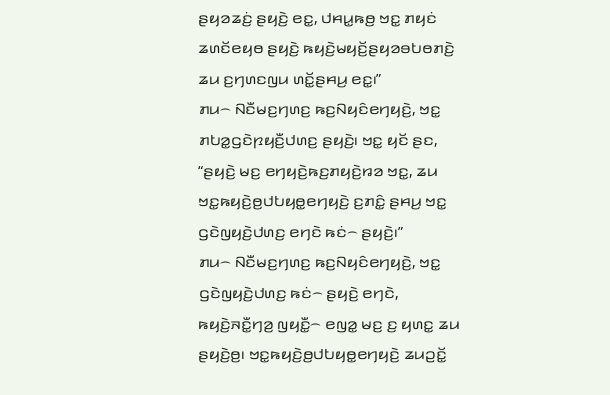ꤔꤟꤤꤘꤢꤦ꤬ ꤔꤟꤢꤧ꤬ ꤕꤢ꤭, ꤓꤌꤣ꤭ꤒꤥ꤬ ꤠꤢ꤭ ꤊꤟꤢꤦ ꤘꤛꤢꤩꤕꤟꤥ ꤔꤟꤢꤧ꤬ ꤒꤟꤢꤧ꤬ꤗꤟꤢꤩ꤬ꤔꤟꤤꤋꤝꤥꤊꤢꤧ꤬ ꤘꤣ ꤢ꤬ꤚꤛꤢꤜꤣ ꤛꤢꤩ꤭ꤔꤌꤣ꤬ ꤕꤢ꤭꤯”
ꤊꤣ꤮ ꤡꤢꤪꤗꤢ꤬ꤚꤛꤢ꤬ ꤒꤢ꤬ꤡꤟꤢꤨꤕꤚꤟꤢꤧ꤬, ꤠꤢ꤭ ꤊꤝꤤ꤭ꤞꤢꤧꤐꤟꤢꤪ꤬ꤓꤛꤢ꤬ ꤔꤟꤢꤧ꤬꤯ ꤠꤢ꤭ ꤟꤢꤩ ꤔꤢ, “ꤔꤟꤢꤧ꤬ ꤗꤢ꤬ ꤕꤚꤟꤢꤧ꤬ꤒꤢ꤬ꤊꤟꤢꤧ꤬ꤙꤤ ꤠꤢ꤭, ꤘꤣ ꤠꤢ꤭ꤒꤟꤢꤧ꤬ꤥ꤬ꤓꤝꤟꤥ꤭ꤕꤚꤟꤢꤧ꤬ ꤢ꤬ꤊꤢꤨ꤭ ꤔꤌꤣ꤬ ꤠꤢ꤭ ꤞꤢꤧꤜꤟꤢꤧ꤬ꤓꤛꤢ꤬ ꤕꤚꤢꤧ ꤒꤢꤦ꤮ ꤔꤟꤢꤧ꤬꤯”
ꤊꤣ꤮ ꤡꤢꤪꤗꤢ꤬ꤚꤛꤢ꤬ ꤒꤢ꤬ꤡꤟꤢꤨꤕꤚꤟꤢꤧ꤬, ꤠꤢ꤭ ꤞꤢꤧꤜꤟꤢꤧ꤬ꤓꤛꤢ꤬ ꤒꤢꤦ꤮ ꤔꤟꤢꤧ꤬ ꤕꤚꤢꤧ, ꤒꤟꤢꤧ꤬ꤏꤢꤪ꤭ꤚꤤ꤬ ꤜꤟꤢꤪ꤭꤮ ꤕꤜꤤ꤭ ꤗꤢ꤬ ꤢ꤬ ꤟꤛꤢ꤭ ꤘꤣ ꤔꤟꤢꤧ꤬ꤥ꤬꤯ ꤠꤢ꤭ꤒꤟꤢꤧ꤬ꤥ꤬ꤓꤝꤟꤥ꤭ꤕꤚꤟꤢꤧ꤬ ꤘꤣꤑꤢꤩ꤭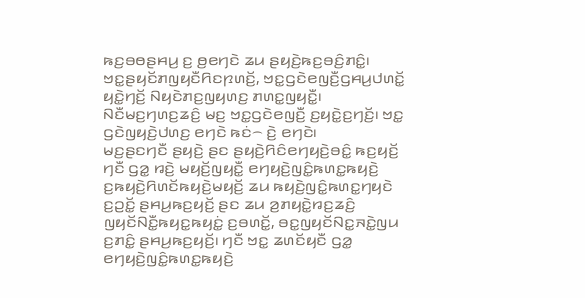ꤒꤢ꤬ꤋꤥꤔꤌꤣ꤬ ꤢ꤬ ꤥ꤬ꤕꤚꤢꤧ ꤘꤣ ꤔꤟꤢꤧ꤬ꤒꤢ꤬ꤋꤢꤨ꤬ꤊꤢꤨ꤭꤯
ꤠꤢ꤭ꤔꤟꤢꤩꤊꤜꤟꤢꤪꤖꤢꤐꤛꤢꤩ꤬, ꤠꤢ꤭ꤞꤢꤧꤕꤜꤢꤪ꤬ꤞꤌꤣ꤬ꤓꤛꤢꤩ꤭ ꤟꤢꤧ꤭ꤚꤢꤩ꤬ ꤡꤟꤢꤧꤊꤢ꤬ꤜꤟꤛꤢ꤬ ꤊꤛꤢ꤭ꤜꤟꤢꤪ꤭꤯ ꤡꤢꤪꤗꤢ꤬ꤚꤛꤢ꤬ꤘꤢꤨ꤬ ꤗꤢ꤬ ꤠꤢ꤭ꤞꤢꤧꤕꤜꤢꤪ꤬ ꤢ꤬ꤟꤢꤧ꤭ꤢ꤬ꤚꤢꤩ꤬꤯ ꤠꤢ꤭ ꤞꤢꤧꤜꤟꤢꤧ꤬ꤓꤛꤢ꤬ ꤕꤚꤢꤧ ꤒꤢꤦ꤮ ꤢꤧ꤬ ꤕꤚꤢꤧ꤯
ꤗꤢ꤬ꤔꤢꤚꤢꤪ ꤔꤟꤢꤧ꤬ ꤔꤢ ꤔꤟꤢꤧ꤬ꤖꤢꤨꤕꤚꤟꤢꤧ꤬ꤋꤢꤨ꤭ ꤒꤢ꤬ꤟꤢꤩ꤬ ꤚꤢꤪ ꤞꤤ꤭ ꤙꤢꤧ꤬ ꤗꤟꤢꤩ꤬ꤜꤟꤢꤪ꤭ ꤕꤚꤟꤢꤧ꤬ꤜꤢꤨ꤭ꤒꤛꤢ꤭ꤒꤟꤢꤧ꤬ ꤢ꤬ꤒꤟꤢꤧ꤬ꤖꤛꤢꤩꤒꤟꤢꤧ꤬ꤗꤟꤢꤩ꤬ ꤘꤣ ꤒꤟꤢꤧ꤬ꤜꤢꤨ꤭ꤒꤛꤢ꤭ꤚꤟꤢꤧ ꤢ꤬ꤑꤢꤩ꤭ ꤔꤌꤣ꤬ꤒꤢ꤬ꤟꤢꤩ꤬ ꤔꤢ ꤘꤣ ꤤ꤬ꤊꤟꤢꤧ꤭ꤙꤢ꤬ꤘꤢꤨ꤬ ꤜꤟꤢꤩꤡꤢꤪ꤭ꤒꤟꤢ꤭ꤒꤟꤢꤦ꤭ ꤢ꤬ꤋꤛꤢꤩ꤭, ꤋꤢ꤭ꤜꤟꤢꤩꤡꤢ꤭ꤏꤢꤧ꤭ꤜꤣ ꤢ꤬ꤊꤢꤨ꤭ ꤔꤌꤣ꤬ꤒꤢ꤬ꤟꤢꤩ꤬꤯ ꤚꤢꤪ ꤠꤢ꤭ ꤘꤛꤢꤩꤟꤢꤪ ꤞꤤ꤭ ꤕꤚꤟꤢꤧ꤬ꤜꤢꤨ꤭ꤒꤛꤢ꤭ꤒꤟꤢꤧ꤬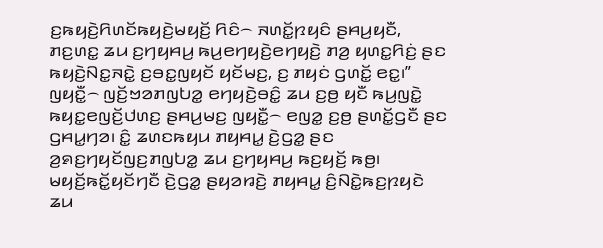ꤢ꤬ꤒꤟꤢꤧ꤬ꤖꤛꤢꤩꤒꤟꤢꤧ꤬ꤗꤟꤢꤩ꤬ ꤖꤢꤨ꤮ ꤏꤛꤢꤩ꤭ꤐꤟꤢꤨ ꤔꤌꤣ꤬ꤟꤢꤪ, ꤊꤢ꤬ꤛꤢ꤭ ꤘꤣ ꤢ꤬ꤚꤟꤌꤣ꤬ ꤒꤣ꤬ꤕꤚꤟꤢꤧ꤬ꤕꤚꤟꤢꤧ꤬ ꤊꤤ꤬ ꤟꤛꤢ꤭ꤖꤢꤦ꤬ ꤔꤢ ꤒꤟꤢꤧ꤬ꤡꤢ꤭ꤏꤢꤧ꤭ ꤢ꤬ꤋꤢ꤭ꤜꤟꤢꤩ ꤟꤢꤩꤗꤢ꤬, ꤢ꤬ ꤊꤟꤢꤦ ꤞꤛꤢꤩ꤭ ꤕꤢ꤭꤯”
ꤜꤟꤢꤪ꤭꤮ ꤜꤢꤩ꤬ꤠꤤꤊꤜꤝꤤ꤭ ꤕꤚꤟꤢꤧ꤬ꤋꤢꤨ꤭ ꤘꤣ ꤢ꤬ꤥ꤬ ꤟꤢꤪ ꤒꤣ꤬ꤜꤢꤧ꤭ ꤒꤟꤢ꤭ꤕꤜꤢꤩ꤬ꤓꤛꤢ꤬ ꤔꤌꤣ꤬ꤗꤢ꤬ ꤜꤟꤢꤪ꤭꤮ ꤕꤜꤤ꤭ ꤢ꤬ꤥ꤬ ꤔꤛꤢꤩ꤭ꤞꤢꤪ ꤔꤢ ꤞꤌꤣ꤭ꤚꤤ꤯ ꤢꤨ꤭ ꤘꤛꤢꤒꤟꤣ ꤊꤟꤌꤣ꤭ ꤢꤧ꤬ꤞꤤ꤭ ꤔꤢ ꤤ꤬ꤎꤢ꤬ꤚꤟꤢꤩꤜꤢ꤬ꤊꤜꤝꤤ꤭ ꤘꤣ ꤢ꤬ꤚꤟꤌꤣ꤬ ꤒꤢ꤬ꤟꤢꤩ꤬ ꤒꤥ꤬꤯ ꤗꤟꤢꤩ꤬ꤒꤢꤩ꤭ꤟꤢꤩꤚꤢꤪ ꤢꤧ꤬ꤞꤤ꤭ ꤔꤟꤤꤙꤢꤧ꤬ ꤊꤟꤌꤣ꤭ ꤢꤨ꤬ꤡꤢꤧ꤭ꤒꤢ꤬ꤐꤟꤢꤧ ꤘꤣ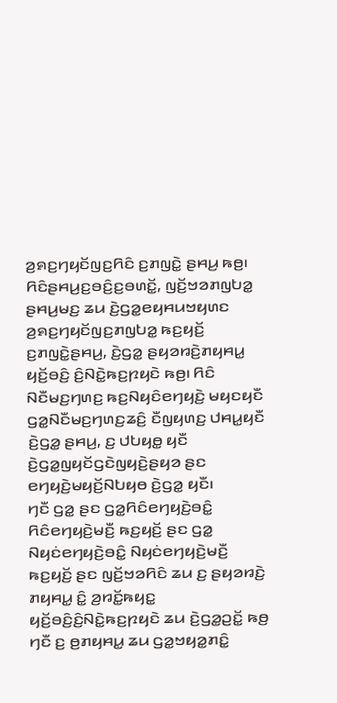ꤤ꤬ꤎꤢ꤬ꤚꤟꤢꤩꤜꤢ꤬ꤖꤢꤨ ꤢ꤬ꤊꤜꤢꤧ꤭ ꤔꤌꤣ꤬ ꤒꤥ꤬꤯
ꤖꤢꤨꤔꤌꤣ꤬ꤢ꤬ꤋꤢꤨ꤬ꤢ꤬ꤋꤛꤢꤩ꤭, ꤜꤢꤩ꤬ꤠꤤꤊꤜꤝꤤ꤭ ꤔꤌꤣ꤬ꤗꤢ꤬ ꤘꤣ ꤢꤧ꤬ꤞꤤ꤭ꤕꤟꤌꤣꤠꤟꤛꤢ ꤤ꤬ꤎꤢ꤬ꤚꤟꤢꤩꤜꤢ꤬ꤊꤜꤝꤤ꤭ ꤒꤢ꤬ꤟꤢꤩ꤬ ꤢ꤬ꤊꤜꤢꤧ꤭ꤔꤌꤣ꤬, ꤢꤧ꤬ꤞꤤ꤭ ꤔꤟꤤꤙꤢꤧ꤬ꤊꤟꤌꤣ꤭ ꤟꤢꤩ꤬ꤋꤢꤨ꤬ ꤢꤨ꤬ꤡꤢꤧ꤭ꤒꤢ꤬ꤐꤟꤢꤧ ꤒꤥ꤬꤯ ꤖꤢꤨ ꤡꤢꤪꤗꤢ꤬ꤚꤛꤢ꤬ ꤒꤢ꤬ꤡꤟꤢꤨꤕꤚꤟꤢꤧ꤬ ꤗꤟꤢꤟꤢꤪ ꤞꤤ꤭ꤡꤢꤪꤗꤢ꤬ꤚꤛꤢ꤬ꤘꤢꤨ꤬ ꤢꤪꤜꤟꤛꤢ꤬ ꤓꤌꤣ꤭ꤟꤢꤪ ꤢꤧ꤬ꤞꤤ꤭ ꤔꤌꤣ꤬, ꤢ꤬ ꤓꤝꤟꤥ꤭ ꤟꤢꤪ ꤢꤧ꤬ꤞꤤ꤭ꤜꤟꤢꤩꤞꤢꤧꤜꤟꤢꤧ꤬ꤔꤟꤤ ꤔꤢ ꤕꤚꤟꤢꤧ꤬ꤗꤟꤢꤩ꤬ꤡꤝꤟꤥ ꤢꤧ꤬ꤞꤤ꤭ ꤟꤢꤪ꤯
ꤚꤢꤪ ꤞꤤ꤭ ꤔꤢ ꤞꤤ꤭ꤖꤢꤨꤕꤚꤟꤢꤧ꤬ꤋꤢꤨ꤭ ꤖꤢꤨꤕꤚꤟꤢꤧ꤬ꤗꤢꤪ꤬ ꤒꤢ꤬ꤟꤢꤩ꤬ ꤔꤢ ꤞꤤ꤭ ꤡꤟꤢꤦꤕꤚꤟꤢꤧ꤬ꤋꤢꤨ꤭ ꤡꤟꤢꤦꤕꤚꤟꤢꤧ꤬ꤗꤢꤪ꤬ ꤒꤢ꤬ꤟꤢꤩ꤬ ꤔꤢ ꤜꤢꤩ꤬ꤠꤤꤖꤢꤨ ꤘꤣ ꤢ꤬ ꤔꤟꤤꤙꤢꤧ꤬ ꤊꤟꤌꤣ꤭ ꤢꤨ꤭ ꤤ꤬ꤙꤢꤩ꤭ꤒꤟꤢ꤭ ꤟꤢꤩ꤬ꤋꤢꤨ꤬ꤢꤨ꤬ꤡꤢꤧ꤭ꤒꤢ꤬ꤐꤟꤢꤧ ꤘꤣ ꤢꤧ꤬ꤞꤤ꤭ꤑꤢꤩ꤭ ꤒꤥ꤬ ꤚꤢꤪ ꤢ꤬ ꤥ꤬ꤊꤟꤌꤣ꤭ ꤘꤣ ꤞꤤ꤭ꤠꤟꤤ꤭ꤊꤢꤨ꤭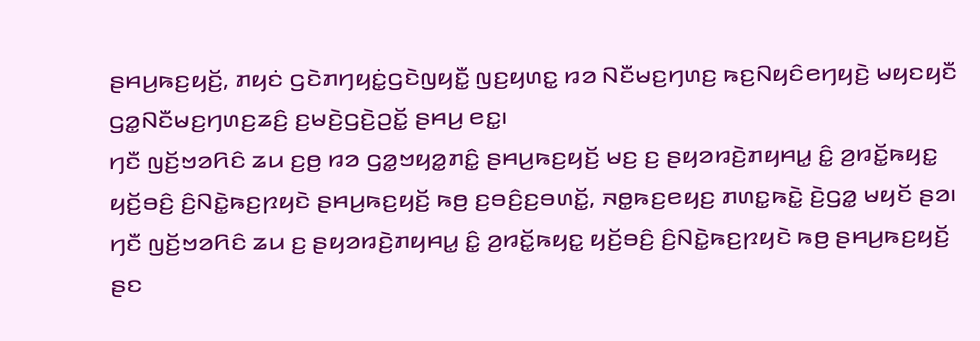ꤔꤌꤣ꤬ꤒꤢ꤬ꤟꤢꤩ꤬, ꤊꤟꤢꤦ ꤞꤢꤧꤊꤚꤟꤢꤦ꤭ꤞꤢꤧꤜꤟꤢꤪ꤭ ꤜꤢ꤬ꤟꤛꤢ꤭ ꤙꤤ ꤡꤢꤪꤗꤢ꤬ꤚꤛꤢ꤬ ꤒꤢ꤬ꤡꤟꤢꤨꤕꤚꤟꤢꤧ꤬ ꤗꤟꤢꤟꤢꤪ ꤞꤤ꤭ꤡꤢꤪꤗꤢ꤬ꤚꤛꤢ꤬ꤘꤢꤨ꤬ ꤢ꤬ꤗꤢꤧ꤬ꤞꤢꤧ꤬ꤑꤢꤩ꤭ ꤔꤌꤣ꤬ ꤕꤢ꤭꤯
ꤚꤢꤪ ꤜꤢꤩ꤬ꤠꤤꤖꤢꤨ ꤘꤣ ꤢ꤬ꤥ꤬ ꤙꤤ ꤞꤤ꤭ꤠꤟꤤ꤭ꤊꤢꤨ꤭ ꤔꤌꤣ꤬ꤒꤢ꤬ꤟꤢꤩ꤬ ꤗꤢ꤬ ꤢ꤬ ꤔꤟꤤꤙꤢꤧ꤬ꤊꤟꤌꤣ꤭ ꤢꤨ꤭ ꤤ꤬ꤙꤢꤩ꤭ꤒꤟꤢ꤭ ꤟꤢꤩ꤬ꤋꤢꤨ꤬ ꤢꤨ꤬ꤡꤢꤧ꤭ꤒꤢ꤬ꤐꤟꤢꤧ ꤔꤌꤣ꤬ꤒꤢ꤬ꤟꤢꤩ꤬ ꤒꤥ꤬ ꤢ꤬ꤋꤢꤨ꤬ꤢ꤬ꤋꤛꤢꤩ꤭, ꤏꤥ꤭ꤒꤢ꤬ꤕꤟꤢ꤬ ꤊꤛꤢ꤭ꤒꤢꤧ꤭ ꤢꤧ꤬ꤞꤤ꤭ ꤗꤟꤢꤩ ꤔꤤ꤯
ꤚꤢꤪ ꤜꤢꤩ꤬ꤠꤤꤖꤢꤨ ꤘꤣ ꤢ꤬ ꤔꤟꤤꤙꤢꤧ꤬ꤊꤟꤌꤣ꤭ ꤢꤨ꤭ ꤤ꤬ꤙꤢꤩ꤭ꤒꤟꤢ꤭ ꤟꤢꤩ꤬ꤋꤢꤨ꤬ ꤢꤨ꤬ꤡꤢꤧ꤭ꤒꤢ꤬ꤐꤟꤢꤧ ꤒꤥ꤬ ꤔꤌꤣ꤬ꤒꤢ꤬ꤟꤢꤩ꤬ ꤔꤢ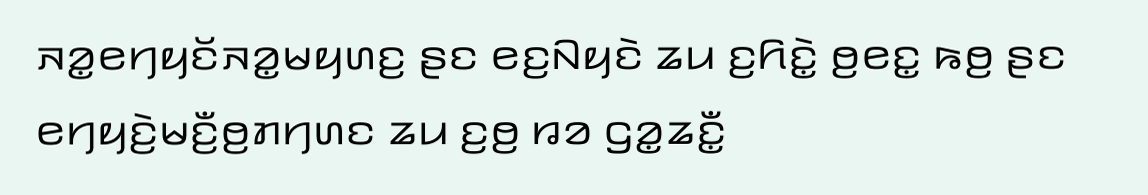ꤏꤤ꤭ꤕꤚꤟꤢꤩꤏꤤ꤭ꤗꤟꤛꤢ꤬ ꤔꤢ ꤕꤢ꤬ꤡꤟꤢꤧ ꤘꤣ ꤢ꤬ꤖꤢꤧ꤭ ꤥ꤬ꤕꤢ꤭ ꤒꤥ꤬ ꤔꤢ ꤕꤚꤟꤢꤧ꤬ꤗꤢꤪ꤬ꤥ꤬ꤊꤚꤛꤢ ꤘꤣ ꤢ꤬ꤥ꤬ ꤙꤤ ꤞꤤ꤭ꤘꤢꤪ꤭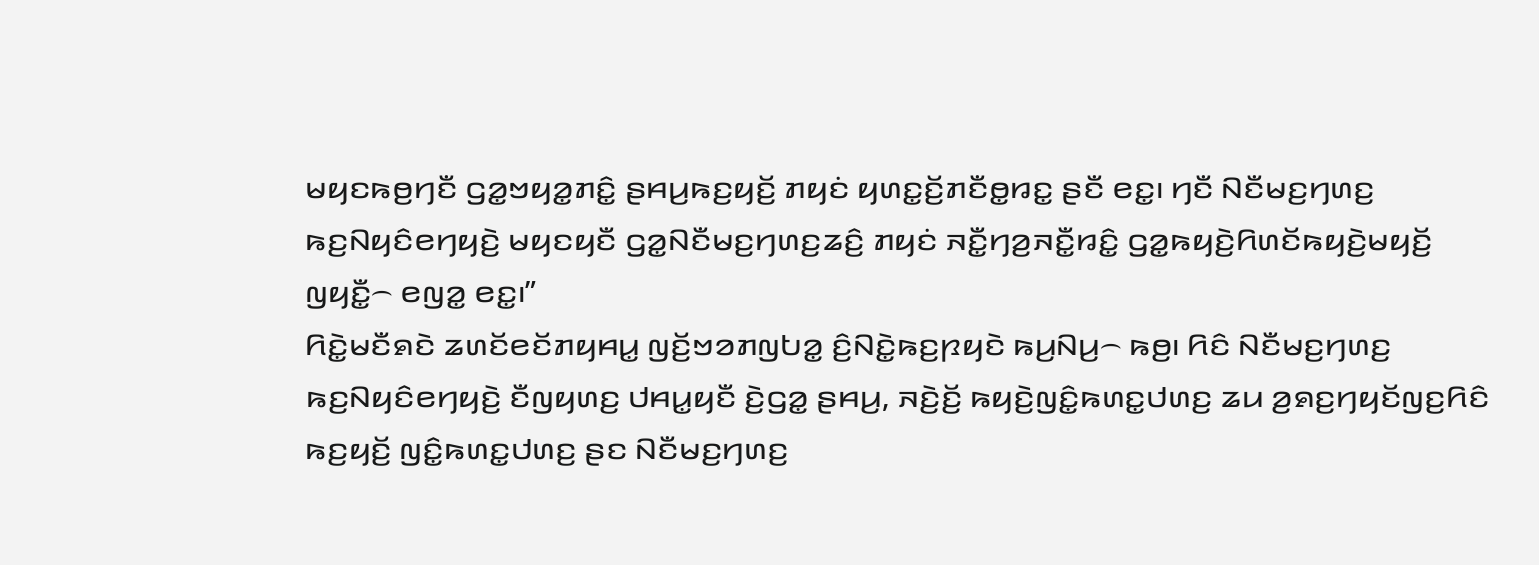ꤗꤟꤢꤒꤥ꤬ꤚꤢꤪ ꤞꤤ꤭ꤠꤟꤤ꤭ꤊꤢꤨ꤭ ꤔꤌꤣ꤬ꤒꤢ꤬ꤟꤢꤩ꤬ ꤊꤟꤢꤦ ꤟꤛꤢ꤭ꤢꤩ꤬ꤊꤢꤪꤥ꤭ꤙꤢ꤭ ꤔꤢꤪ ꤕꤢ꤭꤯ ꤚꤢꤪ ꤡꤢꤪꤗꤢ꤬ꤚꤛꤢ꤬ ꤒꤢ꤬ꤡꤟꤢꤨꤕꤚꤟꤢꤧ꤬ ꤗꤟꤢꤟꤢꤪ ꤞꤤ꤭ꤡꤢꤪꤗꤢ꤬ꤚꤛꤢ꤬ꤘꤢꤨ꤬ ꤊꤟꤢꤦ ꤏꤢꤪ꤭ꤚꤤ꤬ꤏꤢꤪ꤭ꤙꤢꤨ꤭ ꤞꤤ꤭ꤒꤟꤢꤧ꤬ꤖꤛꤢꤩꤒꤟꤢꤧ꤬ꤗꤟꤢꤩ꤬ ꤜꤟꤢꤪ꤭꤮ ꤕꤜꤤ꤭ ꤕꤢ꤭꤯”
ꤖꤢꤧ꤭ꤗꤢꤪꤎꤢꤧ ꤘꤛꤢꤩꤕꤢꤩꤊꤟꤌꤣ꤭ ꤜꤢꤩ꤬ꤠꤤꤊꤜꤝꤤ꤭ ꤢꤨ꤬ꤡꤢꤧ꤭ꤒꤢ꤬ꤐꤟꤢꤧ ꤒꤣ꤬ꤡꤣ꤬꤮ ꤒꤥ꤬꤯ ꤖꤢꤨ ꤡꤢꤪꤗꤢ꤬ꤚꤛꤢ꤬ ꤒꤢ꤬ꤡꤟꤢꤨꤕꤚꤟꤢꤧ꤬ ꤢꤪꤜꤟꤛꤢ꤬ ꤓꤌꤣ꤭ꤟꤢꤪ ꤢꤧ꤬ꤞꤤ꤭ ꤔꤌꤣ꤬, ꤏꤢꤧ꤬ꤢꤩ꤬ ꤒꤟꤢꤧ꤬ꤜꤢꤨ꤭ꤒꤛꤢ꤭ꤓꤛꤢ꤬ ꤘꤣ ꤤ꤬ꤎꤢ꤬ꤚꤟꤢꤩꤜꤢ꤬ꤖꤢꤨ ꤒꤢ꤬ꤟꤢꤩ꤬ ꤜꤢꤨ꤭ꤒꤛꤢ꤭ꤓꤛꤢ꤬ ꤔꤢ ꤡꤢꤪꤗꤢ꤬ꤚꤛꤢ꤬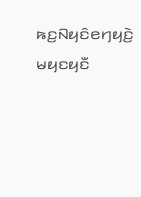ꤒꤢ꤬ꤡꤟꤢꤨꤕꤚꤟꤢꤧ꤬ ꤗꤟꤢꤟꤢꤪ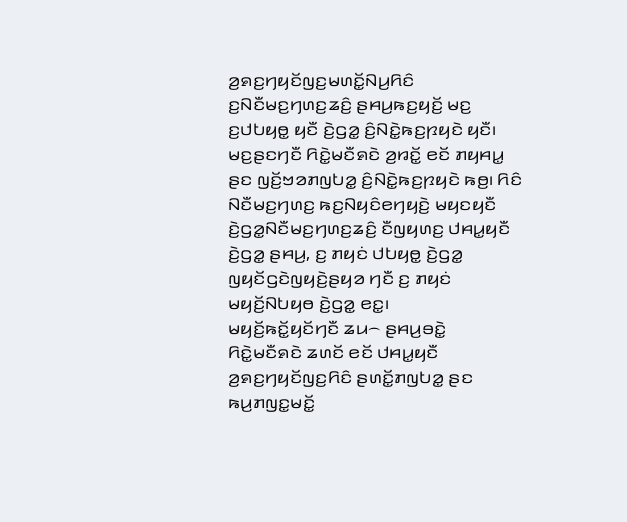ꤤ꤬ꤎꤢ꤬ꤚꤟꤢꤩꤜꤢ꤬ꤗꤛꤢꤩ꤭ꤡꤣ꤬ꤖꤢꤨ ꤢ꤬ꤡꤢꤪꤗꤢ꤬ꤚꤛꤢ꤬ꤘꤢꤨ꤬ ꤔꤌꤣ꤬ꤒꤢ꤬ꤟꤢꤩ꤬ ꤗꤢ꤬ ꤢ꤬ꤓꤝꤟꤥ꤭ ꤟꤢꤪ ꤢꤧ꤬ꤞꤤ꤭ ꤢꤨ꤬ꤡꤢꤧ꤭ꤒꤢ꤬ꤐꤟꤢꤧ ꤟꤢꤪ꤯
ꤗꤢ꤬ꤔꤢꤚꤢꤪ ꤖꤢꤧ꤭ꤗꤢꤪꤎꤢꤧ ꤤ꤬ꤙꤢꤩ꤭ ꤕꤢꤩ ꤊꤟꤌꤣ꤭ ꤔꤢ ꤜꤢꤩ꤬ꤠꤤꤊꤜꤝꤤ꤭ ꤢꤨ꤬ꤡꤢꤧ꤭ꤒꤢ꤬ꤐꤟꤢꤧ ꤒꤥ꤬꤯ ꤖꤢꤨ ꤡꤢꤪꤗꤢ꤬ꤚꤛꤢ꤬ ꤒꤢ꤬ꤡꤟꤢꤨꤕꤚꤟꤢꤧ꤬ ꤗꤟꤢꤟꤢꤪ ꤢꤧ꤬ꤞꤤ꤭ꤡꤢꤪꤗꤢ꤬ꤚꤛꤢ꤬ꤘꤢꤨ꤬ ꤢꤪꤜꤟꤛꤢ꤬ ꤓꤌꤣ꤭ꤟꤢꤪ ꤢꤧ꤬ꤞꤤ꤭ ꤔꤌꤣ꤬, ꤢ꤬ ꤊꤟꤢꤦ ꤓꤝꤟꤥ꤭ ꤢꤧ꤬ꤞꤤ꤭ ꤜꤟꤢꤩꤞꤢꤧꤜꤟꤢꤧ꤬ꤔꤟꤤ ꤚꤢꤪ ꤢ꤬ ꤊꤟꤢꤦ ꤗꤟꤢꤩ꤬ꤡꤝꤟꤥ ꤢꤧ꤬ꤞꤤ꤭ ꤕꤢ꤭꤯
ꤗꤟꤢꤩ꤬ꤒꤢꤩ꤭ꤟꤢꤩꤚꤢꤪ ꤘꤣ꤮ ꤔꤌꤣ꤬ꤋꤢꤧ꤭ ꤖꤢꤧ꤭ꤗꤢꤪꤎꤢꤧ ꤘꤛꤢꤩ ꤕꤢꤩ ꤓꤌꤣ꤭ꤟꤢꤪ ꤤ꤬ꤎꤢ꤬ꤚꤟꤢꤩꤜꤢ꤬ꤖꤢꤨ ꤔꤛꤢꤩ꤭ꤊꤜꤝꤤ꤭ ꤔꤢ ꤒꤣ꤬ꤊꤜꤢ꤭ꤗꤢꤩ꤭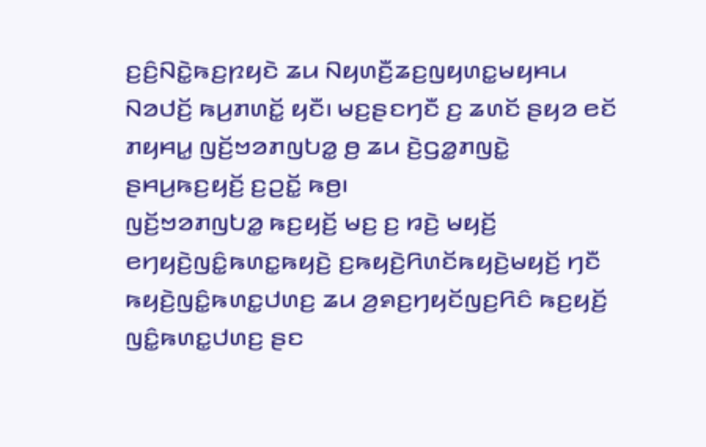ꤢ꤬ꤢꤨ꤬ꤡꤢꤧ꤭ꤒꤢ꤬ꤐꤟꤢꤧ ꤘꤣ ꤡꤟꤛꤢꤪ꤬ꤘꤢ꤬ꤜꤟꤛꤢ꤭ꤗꤟꤌꤣ ꤡꤤꤓꤢꤩ꤬ ꤒꤣ꤬ꤊꤛꤢꤩ꤭ ꤟꤢꤪ꤯ ꤗꤢ꤬ꤔꤢꤚꤢꤪ ꤢ꤬ ꤘꤛꤢꤩ ꤔꤟꤤ ꤕꤢꤩ ꤊꤟꤌꤣ꤭ ꤜꤢꤩ꤬ꤠꤤꤊꤜꤝꤤ꤭ ꤥ꤬ ꤘꤣ ꤢꤧ꤬ꤞꤤ꤭ꤊꤜꤢꤧ꤭ ꤔꤌꤣ꤬ꤒꤢ꤬ꤟꤢꤩ꤬ ꤢ꤬ꤑꤢꤩ꤭ ꤒꤥ꤬꤯
ꤜꤢꤩ꤬ꤠꤤꤊꤜꤝꤤ꤭ ꤒꤢ꤬ꤟꤢꤩ꤬ ꤗꤢ꤬ ꤢ꤬ ꤙꤢꤧ꤬ ꤗꤟꤢꤩ꤬ ꤕꤚꤟꤢꤧ꤬ꤜꤢꤨ꤭ꤒꤛꤢ꤭ꤒꤟꤢꤧ꤬ ꤢ꤬ꤒꤟꤢꤧ꤬ꤖꤛꤢꤩꤒꤟꤢꤧ꤬ꤗꤟꤢꤩ꤬ ꤚꤢꤪ ꤒꤟꤢꤧ꤬ꤜꤢꤨ꤭ꤒꤛꤢ꤭ꤓꤛꤢ꤬ ꤘꤣ ꤤ꤬ꤎꤢ꤬ꤚꤟꤢꤩꤜꤢ꤬ꤖꤢꤨ ꤒꤢ꤬ꤟꤢꤩ꤬ ꤜꤢꤨ꤭ꤒꤛꤢ꤭ꤓꤛꤢ꤬ ꤔꤢ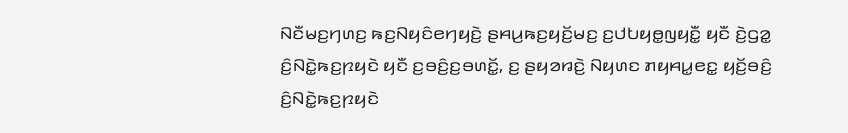ꤡꤢꤪꤗꤢ꤬ꤚꤛꤢ꤬ ꤒꤢ꤬ꤡꤟꤢꤨꤕꤚꤟꤢꤧ꤬ ꤔꤌꤣ꤬ꤒꤢ꤬ꤟꤢꤩ꤬ꤗꤢ꤬ ꤢ꤬ꤓꤝꤟꤥ꤭ꤜꤟꤢꤪ꤭ ꤟꤢꤪ ꤢꤧ꤬ꤞꤤ꤭ ꤢꤨ꤬ꤡꤢꤧ꤭ꤒꤢ꤬ꤐꤟꤢꤧ ꤟꤢꤪ ꤢ꤬ꤋꤢꤨ꤬ꤢ꤬ꤋꤛꤢꤩ꤭, ꤢ꤬ ꤔꤟꤤꤙꤢꤧ꤬ ꤡꤟꤛꤢ ꤊꤟꤌꤣ꤭ꤕꤢ꤭ ꤟꤢꤩ꤬ꤋꤢꤨ꤬ ꤢꤨ꤬ꤡꤢꤧ꤭ꤒꤢ꤬ꤐꤟꤢꤧ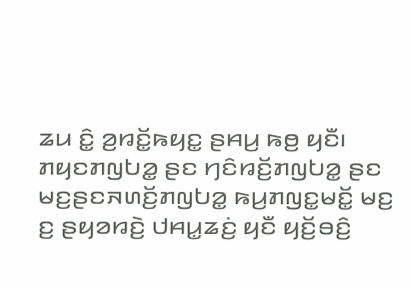ꤘꤣ ꤢꤨ꤭ ꤤ꤬ꤙꤢꤩ꤭ꤒꤟꤢ꤭ ꤔꤌꤣ꤬ ꤒꤥ꤬ ꤟꤢꤪ꤯ ꤊꤟꤢꤊꤜꤝꤤ꤭ ꤔꤢ ꤚꤢꤨꤙꤢꤩ꤬ꤊꤜꤝꤤ꤭ ꤔꤢ ꤗꤢ꤬ꤔꤢꤏꤛꤢꤩ꤬ꤊꤜꤝꤤ꤭ ꤒꤣ꤬ꤊꤜꤢ꤭ꤗꤢꤩ꤭ ꤗꤢ꤬ ꤢ꤬ ꤔꤟꤤꤙꤢꤧ꤬ ꤓꤌꤣ꤭ꤘꤢꤦ꤬ ꤟꤢꤪ ꤟꤢꤩ꤬ꤋꤢꤨ꤬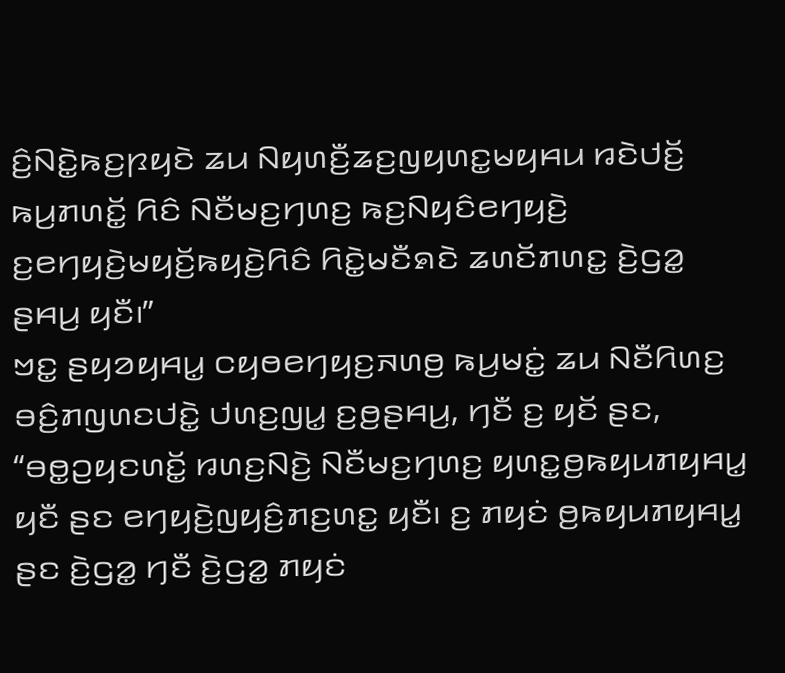ꤢꤨ꤬ꤡꤢꤧ꤭ꤒꤢ꤬ꤐꤟꤢꤧ ꤘꤣ ꤡꤟꤛꤢꤪ꤬ꤘꤢ꤬ꤜꤟꤛꤢ꤭ꤗꤟꤌꤣ ꤙꤢꤧꤓꤢꤩ꤬ ꤒꤣ꤬ꤊꤛꤢꤩ꤭ ꤖꤢꤨ ꤡꤢꤪꤗꤢ꤬ꤚꤛꤢ꤬ ꤒꤢ꤬ꤡꤟꤢꤨꤕꤚꤟꤢꤧ꤬ ꤢ꤬ꤕꤚꤟꤢꤧ꤬ꤗꤟꤢꤩ꤬ꤒꤟꤢꤧ꤬ꤖꤢꤨ ꤖꤢꤧ꤭ꤗꤢꤪꤎꤢꤧ ꤘꤛꤢꤩꤊꤛꤢ꤭ ꤢꤧ꤬ꤞꤤ꤭ ꤔꤌꤣ꤬ ꤟꤢꤪ꤯”
ꤠꤢ꤭ ꤔꤟꤤꤟꤌꤣ꤭ ꤍꤟꤥꤕꤚꤟꤢ꤬ꤏꤛꤥ꤬ ꤒꤣ꤬ꤗꤢꤦ꤭ ꤘꤣ ꤡꤢꤪꤖꤛꤢ꤬ ꤋꤢꤨ꤬ꤊꤜꤛꤢꤓꤢꤧ꤭ ꤓꤛꤢ꤬ꤜꤣ꤭ ꤢ꤬ꤥ꤬ꤔꤌꤣ꤬, ꤚꤢꤪ ꤢ꤬ ꤟꤢꤩ ꤔꤢ, “ꤋꤥ꤭ꤑꤟꤢꤛꤢꤩ꤭ ꤙꤛꤢ꤬ꤡꤢꤧ꤬ ꤡꤢꤪꤗꤢ꤬ꤚꤛꤢ꤬ ꤟꤛꤢ꤭ꤥ꤬ꤒꤟꤣꤊꤟꤌꤣ꤭ ꤟꤢꤪ ꤔꤢ ꤕꤚꤟꤢꤧ꤬ꤜꤟꤢꤨ꤬ꤊꤢ꤬ꤛꤢ꤭ ꤟꤢꤪ꤯ ꤢ꤬ ꤊꤟꤢꤦ ꤥ꤬ꤒꤟꤣꤊꤟꤌꤣ꤭ ꤔꤢ ꤢꤧ꤬ꤞꤤ꤭ ꤚꤢꤪ ꤢꤧ꤬ꤞꤤ꤭ ꤊꤟꤢꤦ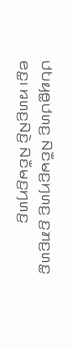ꤓꤝꤟꤥ꤭ꤓꤛꤢ꤬ ꤡꤢꤪꤗꤢ꤬ꤚꤛꤢ꤬ ꤢ꤬ꤊꤢ꤬ꤛꤢ꤭ ꤕꤢ꤭꤯ ꤙꤛꤢ꤬ꤡꤢꤧ꤬ ꤡꤢꤪꤗꤢ꤬ꤚꤛꤢ꤬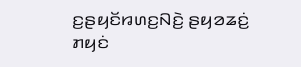ꤢ꤬ꤔꤟꤢꤩꤙꤛꤢ꤬ꤡꤢꤧ꤬ ꤔꤟꤤꤘꤢꤦ꤬ ꤊꤟꤢꤦ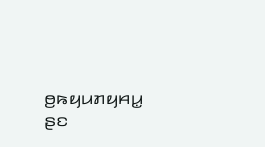ꤥ꤬ꤒꤟꤣꤊꤟꤌꤣ꤭ ꤔꤢ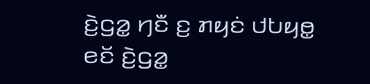ꤢꤧ꤬ꤞꤤ꤭ ꤚꤢꤪ ꤢ꤬ ꤊꤟꤢꤦ ꤓꤝꤟꤥ꤭ ꤕꤢꤩ ꤢꤧ꤬ꤞꤤ꤭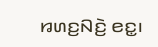ꤙꤛꤢ꤬ꤡꤢꤧ꤬ ꤕꤢ꤭꤯